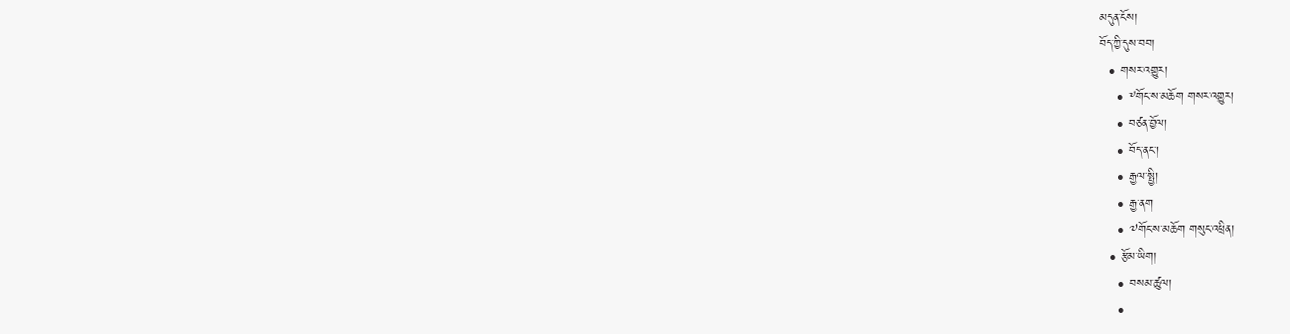མདུན་ངོས།
བོད་ཀྱི་དུས་བབ།
  • གསར་འགྱུར།
    • ༸གོང་ས་མཆོག གསར་འགྱུར།
    • བཙན་བྱོལ།
    • བོད་ནང་།
    • རྒྱལ་སྤྱི།
    • རྒྱ་ནག
    • ༧གོང་ས་མཆོག གསུང་འཕྲིན།
  • རྩོམ་ཡིག།
    • བསམ་ཚུལ།
    •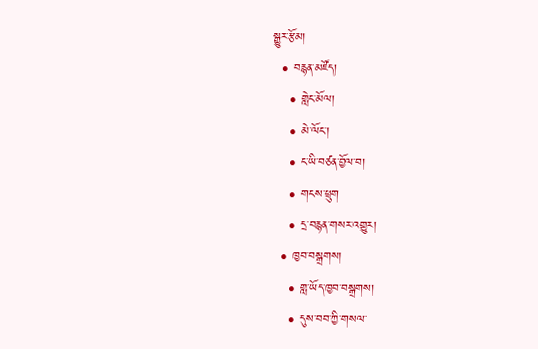སྒྱུར་རྩོམ།
  • བརྙན་མཛོད།
    • གླེང་མོལ།
    • མེ་ལོང་།
    • ང་ཡི་བཙན་བྱོལ་བ།
    • གངས་ཕྲུག
    • དྲ་བརྙན་གསར་འགྱུར།
  • ཁྱབ་བསྒྲགས།
    • གླ་ཡོད་ཁྱབ་བསྒྲགས།
    • དུས་བབ་ཀྱི་གསལ་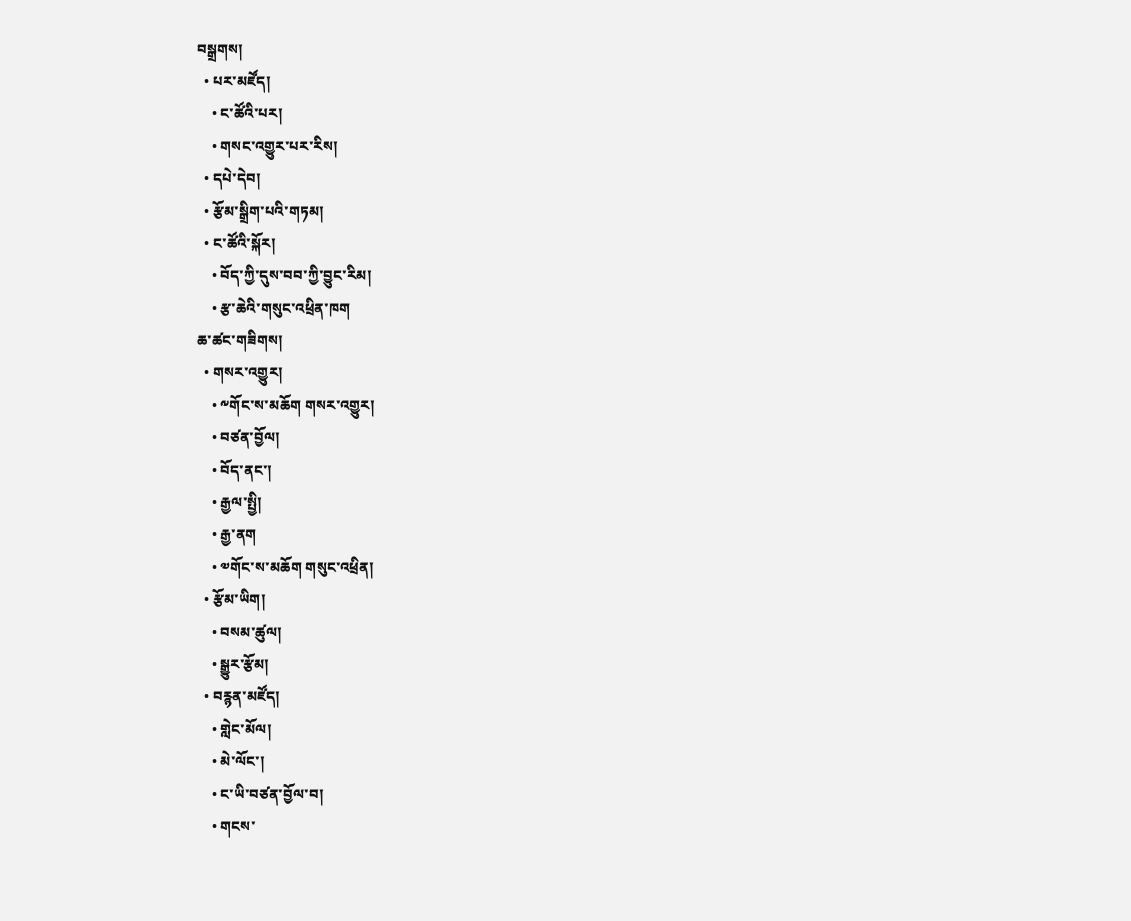བསྒྲགས།
  • པར་མཛོད།
    • ང་ཚོའི་པར།
    • གསང་འགྱུར་པར་རིས།
  • དཔེ་དེབ།
  • རྩོམ་སྒྲིག་པའི་གཏམ།
  • ང་ཚོའི་སྐོར།
    • བོད་ཀྱི་དུས་བབ་ཀྱི་བྱུང་རིམ།
    • རྩ་ཆེའི་གསུང་འཕྲིན་ཁག
ཆ་ཚང་གཟིགས།
  • གསར་འགྱུར།
    • ༸གོང་ས་མཆོག གསར་འགྱུར།
    • བཙན་བྱོལ།
    • བོད་ནང་།
    • རྒྱལ་སྤྱི།
    • རྒྱ་ནག
    • ༧གོང་ས་མཆོག གསུང་འཕྲིན།
  • རྩོམ་ཡིག།
    • བསམ་ཚུལ།
    • སྒྱུར་རྩོམ།
  • བརྙན་མཛོད།
    • གླེང་མོལ།
    • མེ་ལོང་།
    • ང་ཡི་བཙན་བྱོལ་བ།
    • གངས་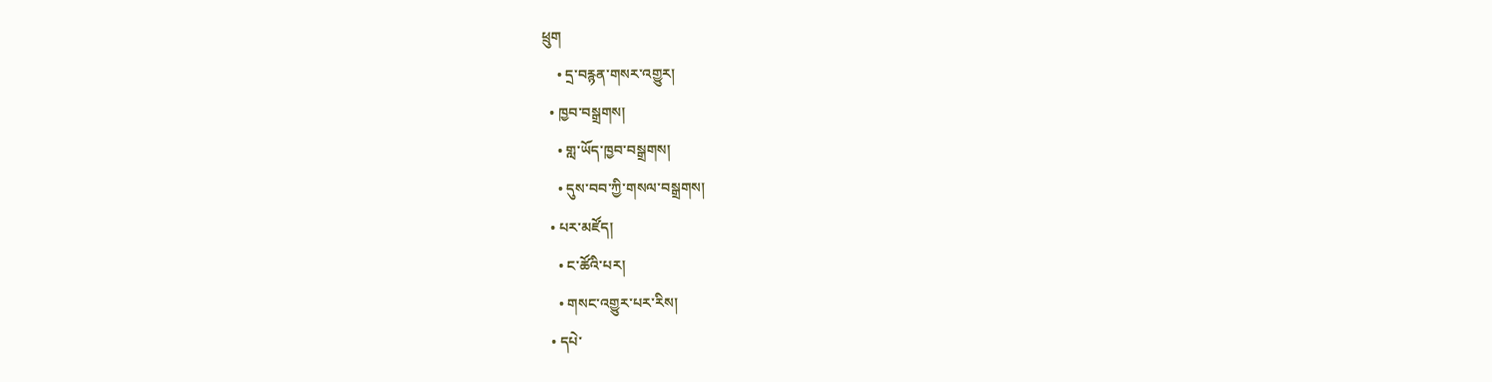ཕྲུག
    • དྲ་བརྙན་གསར་འགྱུར།
  • ཁྱབ་བསྒྲགས།
    • གླ་ཡོད་ཁྱབ་བསྒྲགས།
    • དུས་བབ་ཀྱི་གསལ་བསྒྲགས།
  • པར་མཛོད།
    • ང་ཚོའི་པར།
    • གསང་འགྱུར་པར་རིས།
  • དཔེ་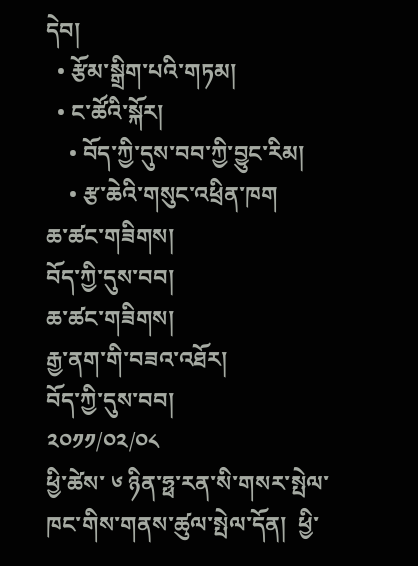དེབ།
  • རྩོམ་སྒྲིག་པའི་གཏམ།
  • ང་ཚོའི་སྐོར།
    • བོད་ཀྱི་དུས་བབ་ཀྱི་བྱུང་རིམ།
    • རྩ་ཆེའི་གསུང་འཕྲིན་ཁག
ཆ་ཚང་གཟིགས།
བོད་ཀྱི་དུས་བབ།
ཆ་ཚང་གཟིགས།
རྒྱ་ནག་གི་བཟའ་འཐོར།
བོད་ཀྱི་དུས་བབ།
༢༠༡༡/༠༢/༠༨
ཕྱི་ཚེས་ ༦ ཉིན་ཧྥ་རན་སི་གསར་སྤེལ་ཁང་གིས་གནས་ཚུལ་སྤེལ་དོན།  ཕྱི་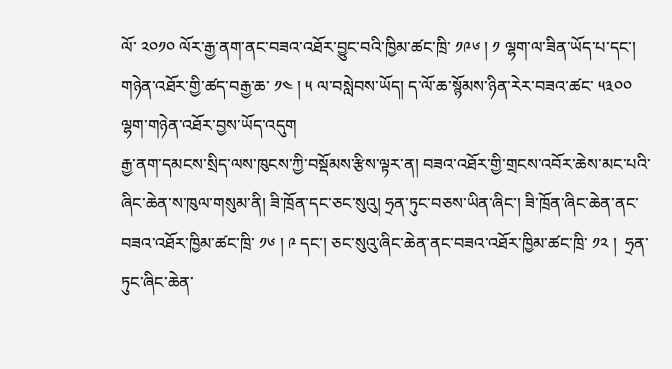ལོ་ ༢༠༡༠ ལོར་རྒྱ་ནག་ནང་བཟའ་འཐོར་བྱུང་བའི་ཁྱིམ་ཚང་ཁྲི་ ༡༩༦ ། ༡ ལྷག་ལ་ཟིན་ཡོད་པ་དང་། གཉེན་འཐོར་གྱི་ཚད་བརྒྱ་ཆ་ ༡༤ ། ༥ ལ་བསླེབས་ཡོད། ད་ལོ་ཆ་སྙོམས་ཉིན་རེར་བཟའ་ཚང་ ༥༣༠༠ ལྷག་གཉེན་འཐོར་བྱས་ཡོད་འདུག
རྒྱ་ནག་དམངས་སྲིད་ལས་ཁུངས་ཀྱི་བསྡོམས་རྩིས་ལྟར་ན། བཟའ་འཐོར་གྱི་གྲངས་འབོར་ཆེས་མང་པའི་ཞིང་ཆེན་ས་ཁུལ་གསུམ་ནི། ཟི་ཁྲོན་དང་ཅང་སུའུ། ཧྲན་ཏུང་བཅས་ཡིན་ཞིང་། ཟི་ཁྲོན་ཞིང་ཆེན་ནང་བཟའ་འཐོར་ཁྱིམ་ཚང་ཁྲི་ ༡༦ ། ༩ དང་། ཅང་སུའུ་ཞིང་ཆེན་ནང་བཟའ་འཐོར་ཁྱིམ་ཚང་ཁྲི་ ༡༢ །  ཧྲན་ཏུང་ཞིང་ཆེན་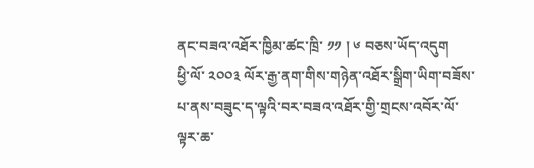ནང་བཟའ་འཐོར་ཁྱིམ་ཚང་ཁྲི་ ༡༡ ། ༦ བཅས་ཡོད་འདུག
ཕྱི་ལོ་ ༢༠༠༣ ལོར་རྒྱ་ནག་གིས་གཉེན་འཐོར་སྒྲིག་ཡིག་བཟོས་པ་ནས་བཟུང་ད་ལྟའི་བར་བཟའ་འཐོར་གྱི་གྲངས་འབོར་ལོ་ལྟར་ཆ་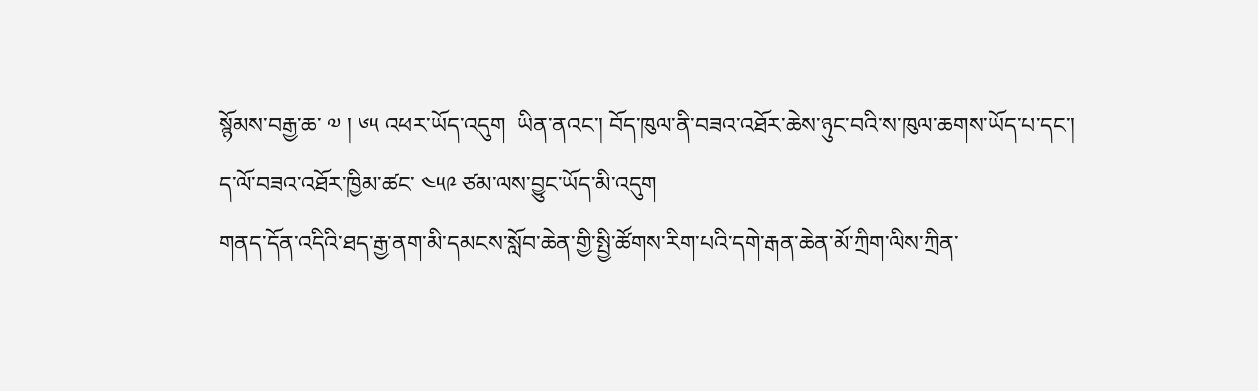སྙོམས་བརྒྱ་ཆ་ ༧ ། ༦༥ འཕར་ཡོད་འདུག  ཡིན་ནའང་། བོད་ཁུལ་ནི་བཟའ་འཐོར་ཆེས་ཉུང་བའི་ས་ཁུལ་ཆགས་ཡོད་པ་དང་། ད་ལོ་བཟའ་འཐོར་ཁྱིམ་ཚང་ ༤༥༩ ཙམ་ལས་བྱུང་ཡོད་མི་འདུག
གནད་དོན་འདིའི་ཐད་རྒྱ་ནག་མི་དམངས་སློབ་ཆེན་གྱི་སྤྱི་ཚོགས་རིག་པའི་དགེ་རྒན་ཆེན་མོ་ཀྲིག་ལིས་ཀྲིན་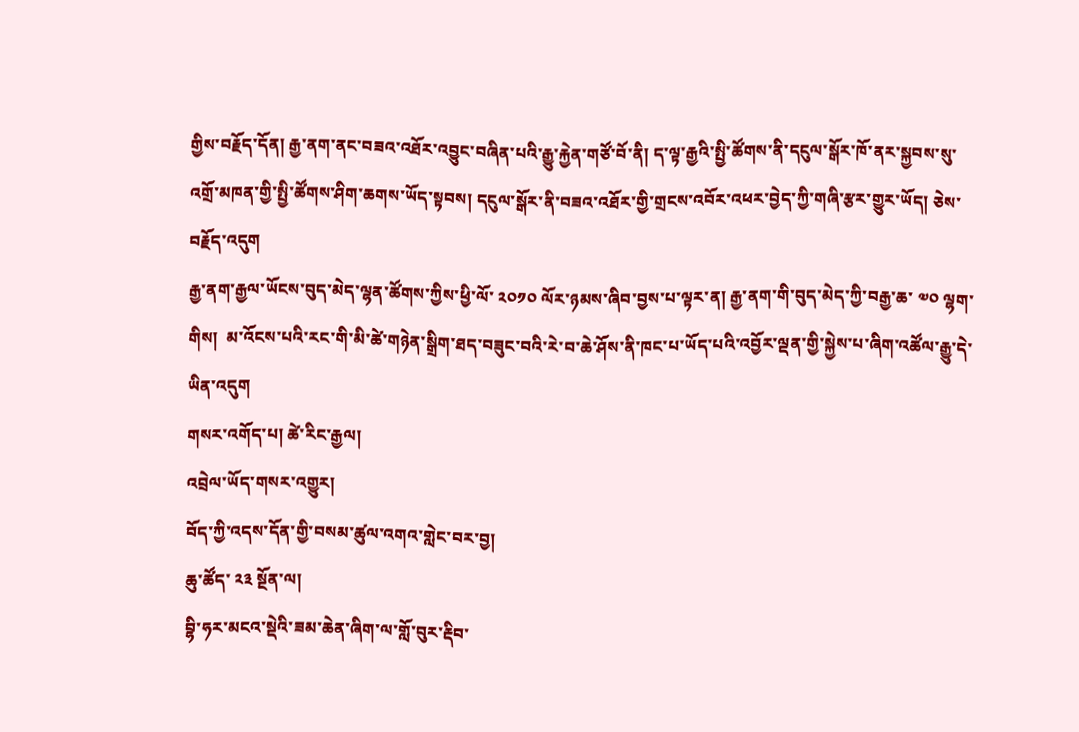གྱིས་བརྗོད་དོན། རྒྱ་ནག་ནང་བཟའ་འཐོར་འབྱུང་བཞིན་པའི་རྒྱུ་རྐྱེན་གཙོ་བོ་ནི། ད་ལྟ་རྒྱའི་སྤྱི་ཚོགས་ནི་དངུལ་སྒོར་ཁོ་ནར་སྐྱབས་སུ་འགྲོ་མཁན་གྱི་སྤྱི་ཚོགས་ཤིག་ཆགས་ཡོད་སྟབས། དངུལ་སྒོར་ནི་བཟའ་འཐོར་གྱི་གྲངས་འབོར་འཕར་བྱེད་ཀྱི་གཞི་རྩར་གྱུར་ཡོད། ཅེས་བརྗོད་འདུག
རྒྱ་ནག་རྒྱལ་ཡོངས་བུད་མེད་ལྷན་ཚོགས་ཀྱིས་ཕྱི་ལོ་ ༢༠༡༠ ལོར་ཉམས་ཞིབ་བྱས་པ་ལྟར་ན། རྒྱ་ནག་གི་བུད་མེད་ཀྱི་བརྒྱ་ཆ་ ༧༠ ལྷག་གིས།  མ་འོངས་པའི་རང་གི་མི་ཚེ་གཉེན་སྒྲིག་ཐད་བཟུང་བའི་རེ་བ་ཆེ་ཤོས་ནི་ཁང་པ་ཡོད་པའི་འབྱོར་ལྡན་གྱི་སྐྱེས་པ་ཞིག་འཚོལ་རྒྱུ་དེ་ཡིན་འདུག
གསར་འགོད་པ། ཚེ་རིང་རྒྱལ།
འབྲེལ་ཡོད་གསར་འགྱུར།
བོད་ཀྱི་འདས་དོན་གྱི་བསམ་ཚུལ་འགའ་གླེང་བར་བྱ།
ཆུ་ཚོད་ ༢༣ སྔོན་ལ།
བྷི་ཧར་མངའ་སྡེའི་ཟམ་ཆེན་ཞིག་ལ་གློ་བུར་རྡིབ་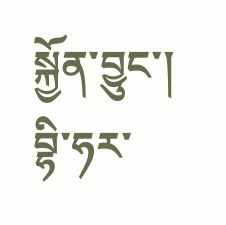སྐྱོན་བྱུང་།
བྷི་ཧར་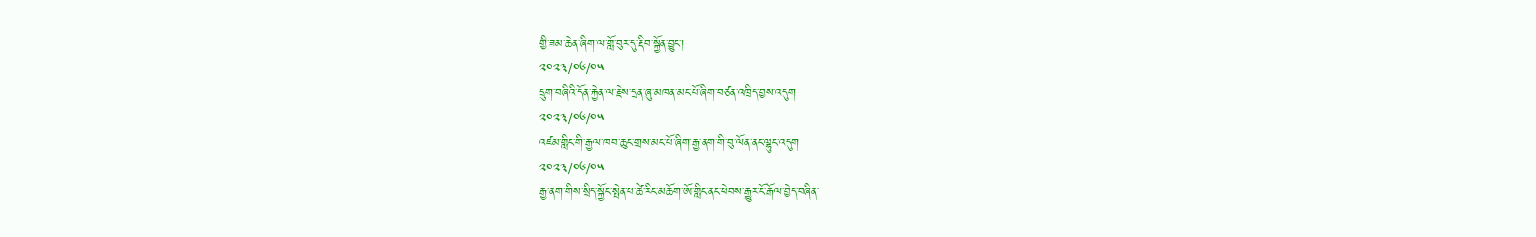གྱི་ཟམ་ཆེན་ཞིག་ལ་གློ་བུར་དུ་རྡིབ་སྐྱོན་བྱུང་།
༢༠༢༣/༠༦/༠༥
དྲུག་བཞིའི་དོན་རྐྱེན་ལ་རྗེས་དྲན་ཞུ་མཁན་མང་པོ་ཞིག་བཙན་འཁྲིད་བྱས་འདུག
༢༠༢༣/༠༦/༠༥
འཛམ་གླིང་གི་རྒྱལ་ཁབ་ཆུང་གྲས་མང་པོ་ཞིག་རྒྱ་ནག་གི་བུ་ལོན་ནང་ལྷུང་འདུག
༢༠༢༣/༠༦/༠༥
རྒྱ་ནག་གིས་སྲིད་སྐྱོང་སྤེན་པ་ཚེ་རིང་མཆོག་ཨོ་གླིང་ནང་ཕེབས་རྒྱུར་ངོ་རྒོལ་བྱེད་བཞིན་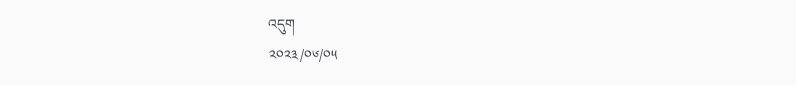འདུག
༢༠༢༣/༠༦/༠༥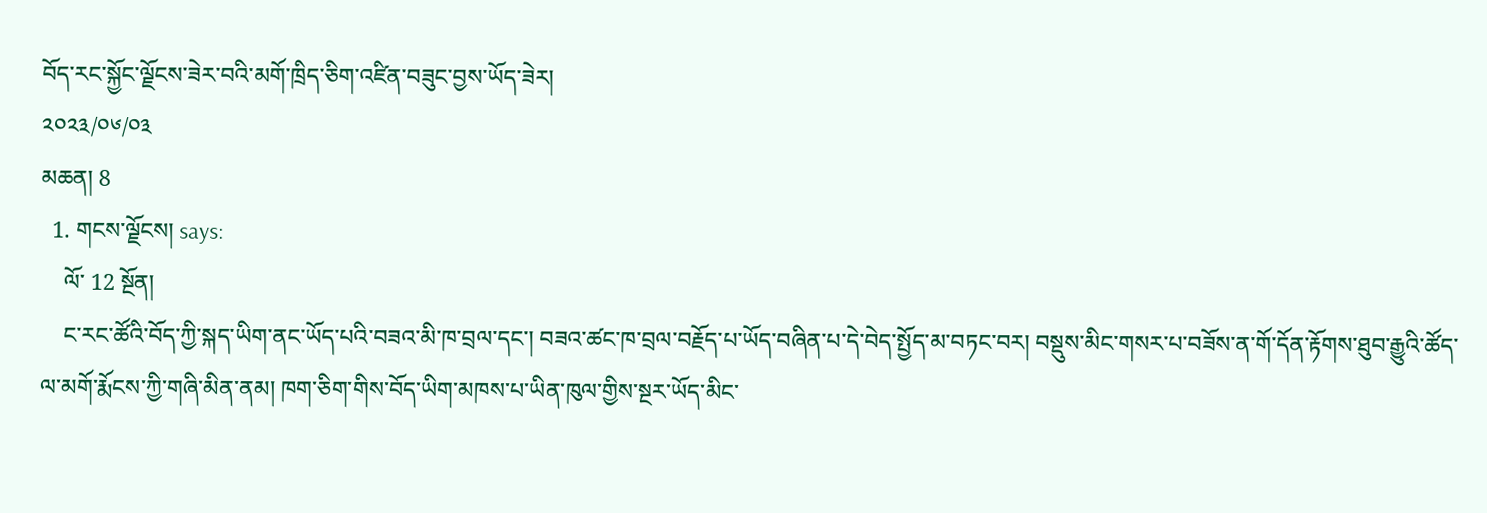བོད་རང་སྐྱོང་ལྗོངས་ཟེར་བའི་མགོ་ཁྲིད་ཅིག་འཛིན་བཟུང་བྱས་ཡོད་ཟེར།
༢༠༢༣/༠༦/༠༣
མཆན། 8
  1. གངས་ལྗོངས། says:
    ལོ་ 12 སྔོན།
    ང་རང་ཚོའི་བོད་ཀྱི་སྐད་ཡིག་ནང་ཡོད་པའི་བཟའ་མི་ཁ་བྲལ་དང་། བཟའ་ཚང་ཁ་བྲལ་བརྗོད་པ་ཡོད་བཞིན་པ་དེ་བེད་སྤྱོད་མ་བཏང་བར། བསྡུས་མིང་གསར་པ་བཟོས་ན་གོ་དོན་རྟོགས་ཐུབ་རྒྱུའི་ཚོད་ལ་མགོ་རྨོངས་ཀྱི་གཞི་མིན་ནམ། ཁག་ཅིག་གིས་བོད་ཡིག་མཁས་པ་ཡིན་ཁུལ་གྱིས་སྔར་ཡོད་མིང་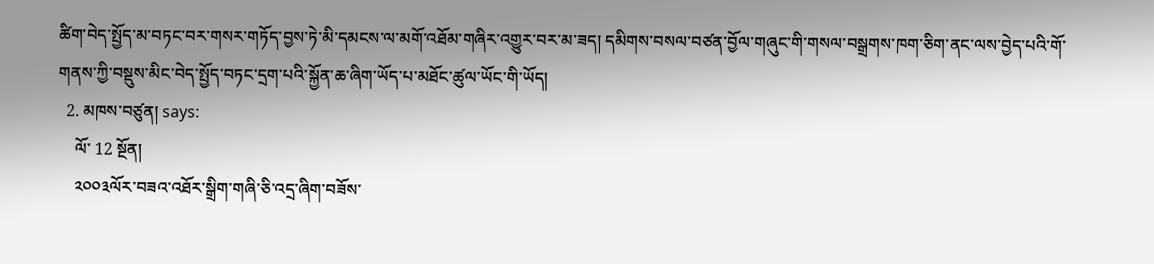ཚིག་བེད་སྤྱོད་མ་བཏང་བར་གསར་གཏོད་བྱས་ཏེ་མི་དམངས་ལ་མགོ་འཐོམ་གཞིར་འགྱུར་བར་མ་ཟད། དམིགས་བསལ་བཙན་བྱོལ་གཞུང་གི་གསལ་བསྒྲགས་ཁག་ཅིག་ནང་ལས་བྱེད་པའི་གོ་གནས་ཀྱི་བསྡུས་མིང་བེད་སྤྱོད་བཏང་དྲག་པའི་སྐྱོན་ཆ་ཞིག་ཡོད་པ་མཐོང་ཚུལ་ཡོང་གི་ཡོད།
  2. མཁས་བཙུན། says:
    ལོ་ 12 སྔོན།
    ༢༠༠༣ལོར་བཟའ་འཐོར་སྒྲིག་གཞི་ཅི་འདྲ་ཞིག་བཟོས་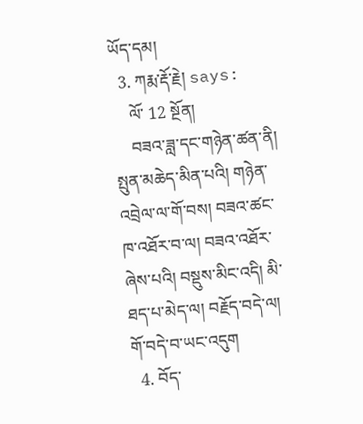ཡོད་དམ།
  3. ཀརྨ་རྡོ་རྗེ། says:
    ལོ་ 12 སྔོན།
    བཟའ་ཟླ་དང་གཉེན་ཚན་ནི། སྤུན་མཆེད་མིན་པའི། གཉེན་འབྲེལ་ལ་གོ་བས། བཟའ་ཚང་ཁ་འཐོར་བ་ལ། བཟའ་འཐོར་ཞེས་པའི། བསྡུས་མིང་འདི། མི་ཐད་པ་མེད་ལ། བརྗོད་བདེ་ལ། གོ་བདེ་བ་ཡང་འདུག
  4. བོད་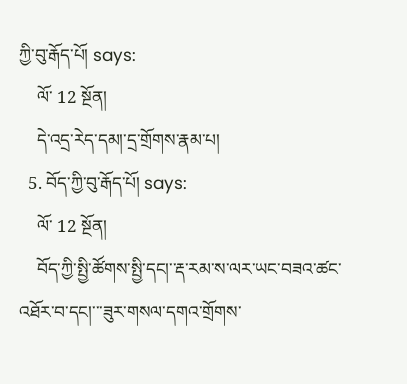ཀྱི་བུ་རྒོད་པོ། says:
    ལོ་ 12 སྔོན།
    དེ་འདྲ་རེད་དམ།་དྲ་གྲོགས་རྣམ་པ།
  5. བོད་ཀྱི་བུ་རྒོད་པོ། says:
    ལོ་ 12 སྔོན།
    བོད་ཀྱི་སྤྱི་ཚོགས་སྤྱི་དང།་་རྡ་རམ་ས་ལར་ཡང་བཟའ་ཚང་འཐོར་བ་དང།་་་ཟུར་གསལ་དགའ་གྲོགས་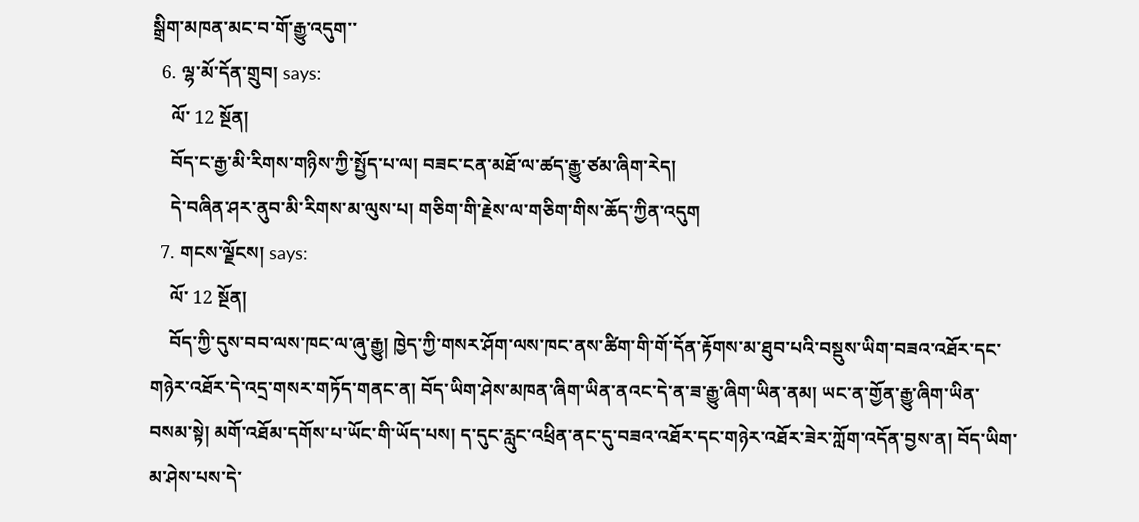སྒྲིག་མཁན་མང་བ་གོ་རྒྱུ་འདུག་་
  6. ལྷ་མོ་དོན་གྲུབ། says:
    ལོ་ 12 སྔོན།
    བོད་ང་རྒྱ་མི་རིགས་གཉིས་ཀྱི་སྤྱོད་པ་ལ། བཟང་ངན་མཐོ་ལ་ཚད་རྒྱུ་ཙམ་ཞིག་རེད།
    དེ་བཞིན་ཤར་ནུབ་མི་རིགས་མ་ལུས་པ། གཅིག་གི་རྗེས་ལ་གཅིག་གིས་ཆོད་ཀྱིན་འདུག
  7. གངས་ལྗོངས། says:
    ལོ་ 12 སྔོན།
    བོད་ཀྱི་དུས་བབ་ལས་ཁང་ལ་ཞུ་རྒྱུ། ཁྱེད་ཀྱི་གསར་ཤོག་ལས་ཁང་ནས་ཚིག་གི་གོ་དོན་རྟོགས་མ་ཐུབ་པའི་བསྡུས་ཡིག་བཟའ་འཐོར་དང་གཉེར་འཐོར་དེ་འདྲ་གསར་གཏོད་གནང་ན། བོད་ཡིག་ཤེས་མཁན་ཞིག་ཡིན་ནའང་དེ་ན་ཟ་རྒྱུ་ཞིག་ཡིན་ནམ། ཡང་ན་གྱོན་རྒྱུ་ཞིག་ཡིན་བསམ་སྟེ། མགོ་འཐོམ་དགོས་པ་ཡོང་གི་ཡོད་པས། ད་དུང་རླུང་འཕྲིན་ནང་དུ་བཟའ་འཐོར་དང་གཉེར་འཐོར་ཟེར་ཀློག་འདོན་བྱས་ན། བོད་ཡིག་མ་ཤེས་པས་དེ་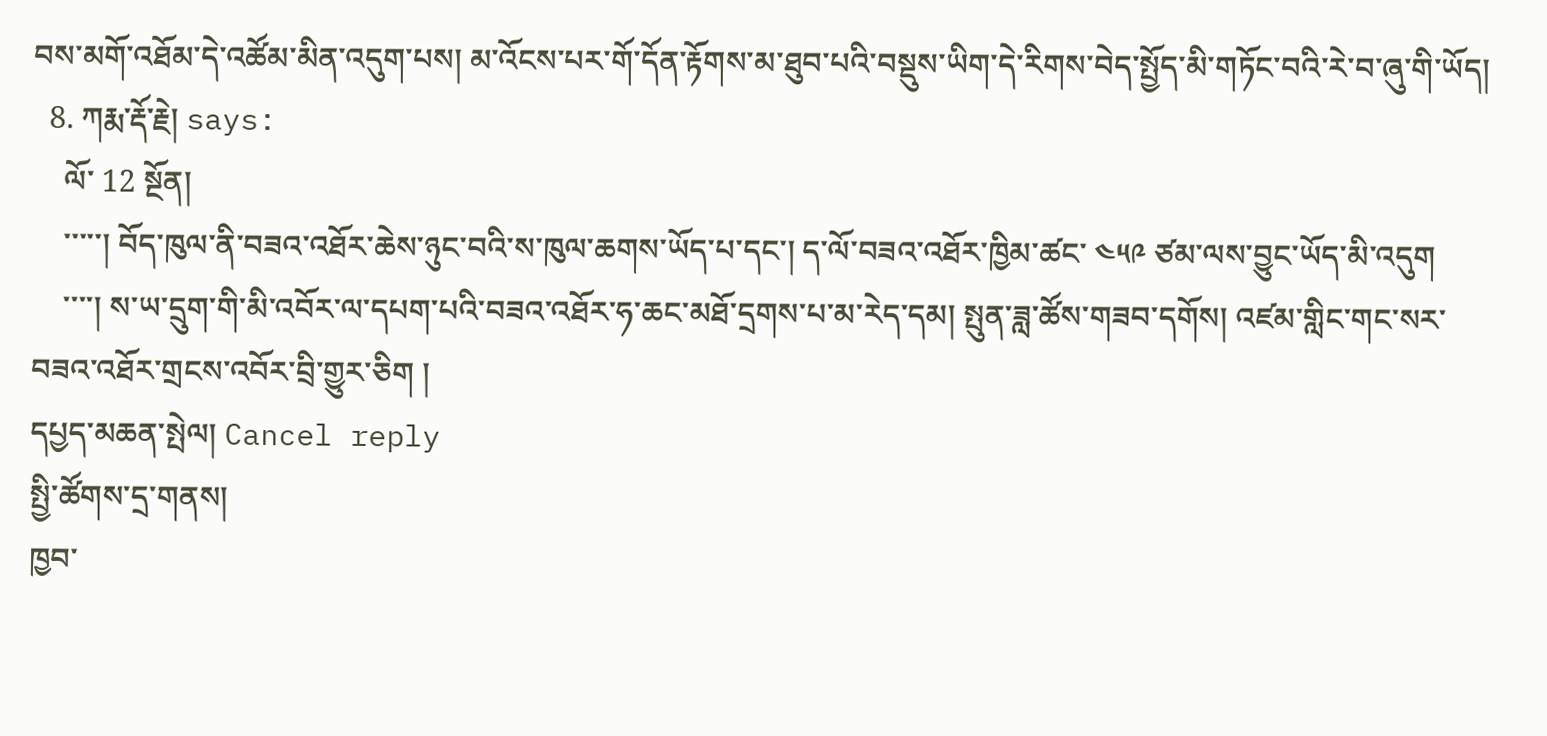བས་མགོ་འཐོམ་དེ་འཚོམ་མིན་འདུག་པས། མ་འོངས་པར་གོ་དོན་རྟོགས་མ་ཐུབ་པའི་བསྡུས་ཡིག་དེ་རིགས་བེད་སྤྱོད་མི་གཏོང་བའི་རེ་བ་ཞུ་གི་ཡོད།
  8. ཀརྨ་རྡོ་རྗེ། says:
    ལོ་ 12 སྔོན།
    ་་་་་། བོད་ཁུལ་ནི་བཟའ་འཐོར་ཆེས་ཉུང་བའི་ས་ཁུལ་ཆགས་ཡོད་པ་དང་། ད་ལོ་བཟའ་འཐོར་ཁྱིམ་ཚང་ ༤༥༩ ཙམ་ལས་བྱུང་ཡོད་མི་འདུག
    ་་་་། ས་ཡ་དྲུག་གི་མི་འབོར་ལ་དཔག་པའི་བཟའ་འཐོར་ཧ་ཆང་མཐོ་དྲགས་པ་མ་རེད་དམ། སྤུན་ཟླ་ཚོས་གཟབ་དགོས། འཛམ་གླིང་གང་སར་བཟའ་འཐོར་གྲངས་འབོར་བྲི་གྱུར་ཅིག །
དཔྱད་མཆན་སྤེལ། Cancel reply
སྤྱི་ཚོགས་དྲ་གནས།
ཁྱབ་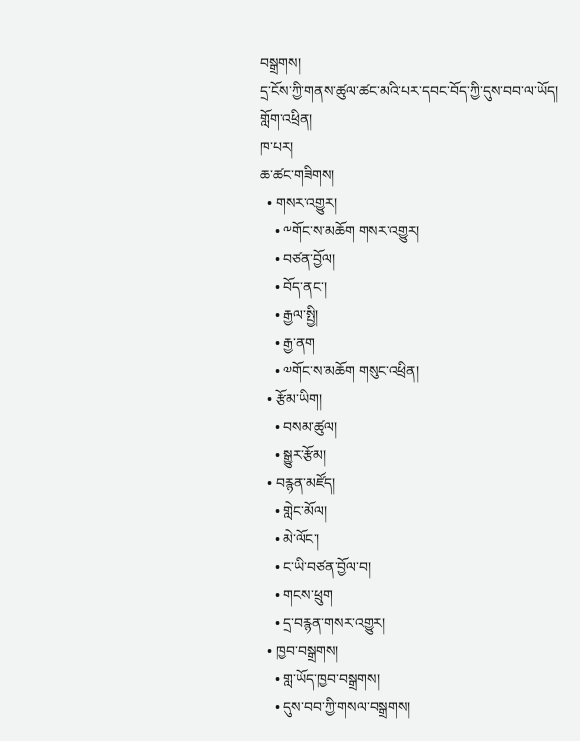བསྒྲགས།
དྲ་ངོས་ཀྱི་གནས་ཚུལ་ཚང་མའི་པར་དབང་བོད་ཀྱི་དུས་བབ་ལ་ཡོད།
གློག་འཕྲིན།
ཁ་པར།
ཆ་ཚང་གཟིགས།
  • གསར་འགྱུར།
    • ༸གོང་ས་མཆོག གསར་འགྱུར།
    • བཙན་བྱོལ།
    • བོད་ནང་།
    • རྒྱལ་སྤྱི།
    • རྒྱ་ནག
    • ༧གོང་ས་མཆོག གསུང་འཕྲིན།
  • རྩོམ་ཡིག།
    • བསམ་ཚུལ།
    • སྒྱུར་རྩོམ།
  • བརྙན་མཛོད།
    • གླེང་མོལ།
    • མེ་ལོང་།
    • ང་ཡི་བཙན་བྱོལ་བ།
    • གངས་ཕྲུག
    • དྲ་བརྙན་གསར་འགྱུར།
  • ཁྱབ་བསྒྲགས།
    • གླ་ཡོད་ཁྱབ་བསྒྲགས།
    • དུས་བབ་ཀྱི་གསལ་བསྒྲགས།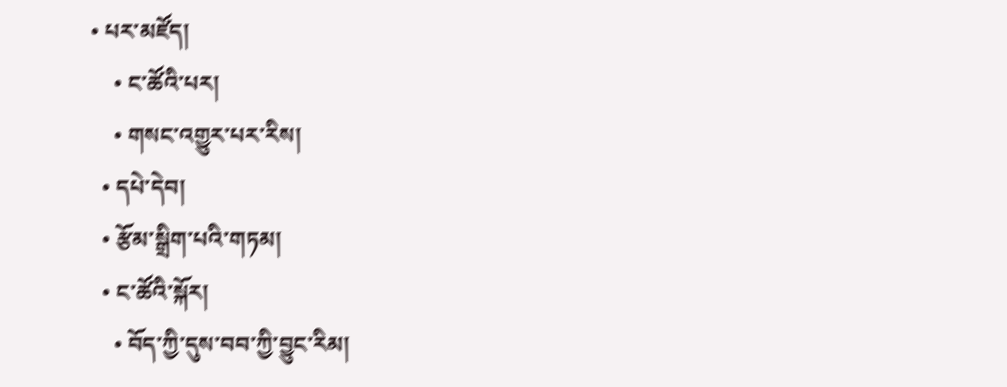• པར་མཛོད།
    • ང་ཚོའི་པར།
    • གསང་འགྱུར་པར་རིས།
  • དཔེ་དེབ།
  • རྩོམ་སྒྲིག་པའི་གཏམ།
  • ང་ཚོའི་སྐོར།
    • བོད་ཀྱི་དུས་བབ་ཀྱི་བྱུང་རིམ།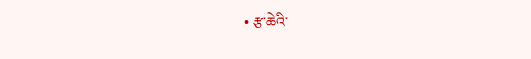• རྩ་ཆེའི་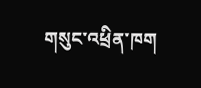གསུང་འཕྲིན་ཁག